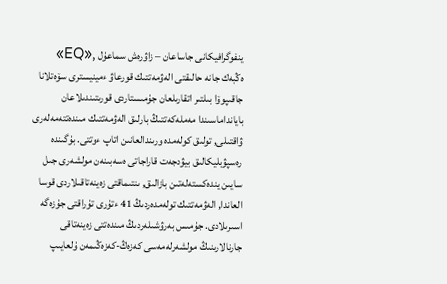ينفوگرافيكانى جاساعان – زاۋرەش سماعۇل ,«EQ»
ەڭبەك جانە حالىقتى الەۋمەتتىك قورعاۋ ءمينيسترى سۆەتلانا جاقىپوۆا بىلتىر اتقارىلعان جۇمىستاردى قورىتىندىلاعان بايانداماسىندا مەملەكەتتىڭ بارلىق الەۋمەتتىك مىندەتتەمەلەرى ۋاقتىلى, تولىق كولەمدە ورىندالعانىن اتاپ ءوتتى. بۇگىندە رەسپۋبليكالىق بيۋدجەت قاراجاتى ەسەبىنەن مولشەرى جىل سايىن يندەكستەلەتىن بازالىق, ىنتىماقتى زەينەتاقىلاردى قوسا العاندا, الەۋمەتتىك تولەمدەردىڭ 41 ءتۇرى تۇراقتى جۇزەگە اسىرىلادى. جۇمىس بەرۋشىلەردىڭ مىندەتتى زەينەتاقى جارنالارىنىڭ مولشەرلەمەسى كەزەڭ-كەزەڭىمەن ۇلعايىپ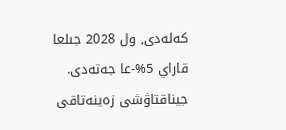كەلەدى, ول 2028 جىلعا قاراي 5%-عا جەتەدى. جيناقتاۋشى زەينەتاقى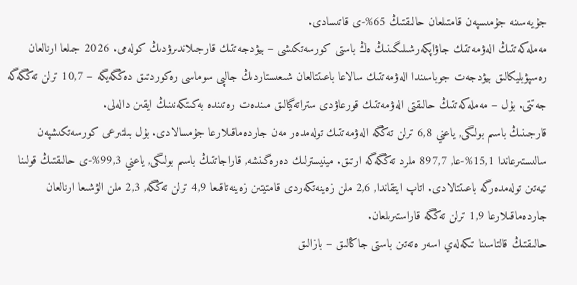جۇيەسىنە جۇمىسپەن قامتىلعان حالىقتىڭ 65%-ى قاتىسادى.
مەملەكەتتىڭ الەۋمەتتىك جاۋاپكەرشىلىگىنىڭ ەڭ باستى كورسەتكىشى – بيۋدجەتتىك قارجىلاندىرۋدىڭ كولەمى. 2026 جىلعا ارنالعان رەسپۋبليكالىق بيۋدجەت جوباسىندا الەۋمەتتىك سالاعا باعىتتالعان شىعىستاردىڭ جالپى سوماسى رەكوردتىق دەڭگەيگە – 10,7 ترلن تەڭگەگە جەتتى. بۇل – مەملەكەتتىڭ حالىقتى الەۋمەتتىك قورعاۋدى ستراتەگيالىق مىندەت رەتىندە بەكىتكەنىنىڭ ايقىن دالەلى.
قارجىنىڭ باسىم بولىگى, ياعني 6,8 ترلن تەڭگە الەۋمەتتىك تولەمدەر مەن جاردەماقىلارعا جۇمسالادى. بۇل بىلتىرعى كورسەتكىشپەن سالىستىرعاندا 15,1%-عا, 897,7 ملرد تەڭگەگە ارتىق. مينيسترلىك دەرەگىنشە, قاراجاتتىڭ باسىم بولىگى, ياعني 99,3%-ى حالىقتىڭ قولىنا تيەتىن تولەمدەرگە باعىتتالادى. اتاپ ايتقاندا, 2,6 ملن زەينەتكەردى قامتيتىن زەينەتاقىعا 4,9 ترلن تەڭگە, 2,3 ملن الۋشىعا ارنالعان جاردەماقىلارعا 1,9 ترلن تەڭگە قاراستىرىلعان.
حالىقتىڭ قالتاسىنا تىكەلەي اسەر ەتەتىن باستى جاڭالىق – بازالىق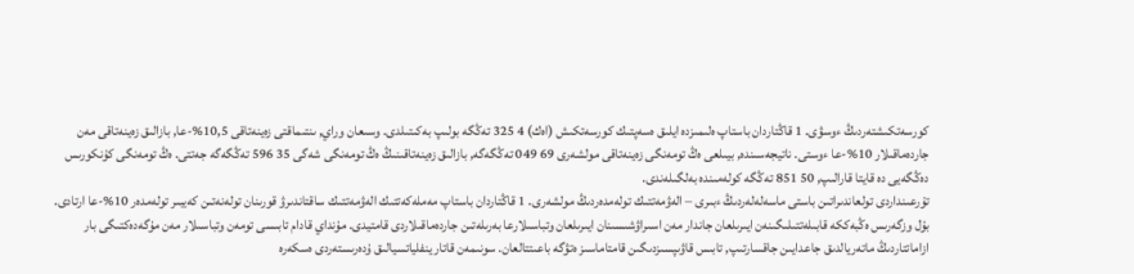كورسەتكىشتەردىڭ ءوسۋى. 1 قاڭتاردان باستاپ ەلىمىزدە ايلىق ەسەپتىك كورسەتكىش (اەك) 4 325 تەڭگە بولىپ بەكىتىلدى. وسىعان وراي, ىنتىماقتى زەينەتاقى 10,5%-عا, بازالىق زەينەتاقى مەن جاردەماقىلار 10%-عا ءوستى. ناتيجەسىندە, بيىلعى ەڭ تومەنگى زەينەتاقى مولشەرى 69 049 تەڭگەگە, بازالىق زەينەتاقىنىڭ ەڭ تومەنگى شەگى 35 596 تەڭگەگە جەتتى. ەڭ تومەنگى كۇنكورىس دەڭگەيى دە قايتا قارالىپ, 50 851 تەڭگە كولەمىندە بەلگىلەندى.
تۇرعىنداردى تولعاندىراتىن باستى ماسەلەلەردىڭ ءبىرى – الەۋمەتتىك تولەمدەردىڭ مولشەرى. 1 قاڭتاردان باستاپ مەملەكەتتىك الەۋمەتتىك ساقتاندىرۋ قورىنان تولەنەتىن كەيبىر تولەمدەر 10%-عا ارتادى. بۇل وزگەرىس ەڭبەككە قابىلەتتىلىگىنەن ايىرىلعان جاندار مەن اسىراۋشىسىنان ايىرىلعان وتباسىلارعا بەرىلەتىن جاردەماقىلاردى قامتيدى. مۇنداي قادام تابىسى تومەن وتباسىلار مەن مۇگەدەكتىگى بار ازاماتتاردىڭ ماتەريالدىق جاعدايىن جاقسارتىپ, تابىس قاۋىپسىزدىگىن قامتاماسىز ەتۋگە باعىتتالعان. سونىمەن قاتار ينفلياتسيالىق ۇدەرىستەردى ەسكەرە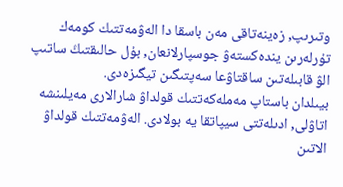وتىرىپ, زەينەتاقى مەن باسقا دا الەۋمەتتىك كومەك تۇرلەرىن يندەكستەۋ جوسپارلانعان, بۇل حالىقتىڭ ساتىپ الۋ قابىلەتىن ساقتاۋعا سەپتىگىن تيگىزەدى.
بيىلدان باستاپ مەملەكەتتىك قولداۋ شارالارى مەيلىنشە اتاۋلى, ادىلەتتى سيپاتقا يە بولادى. الەۋمەتتىك قولداۋ الاتىن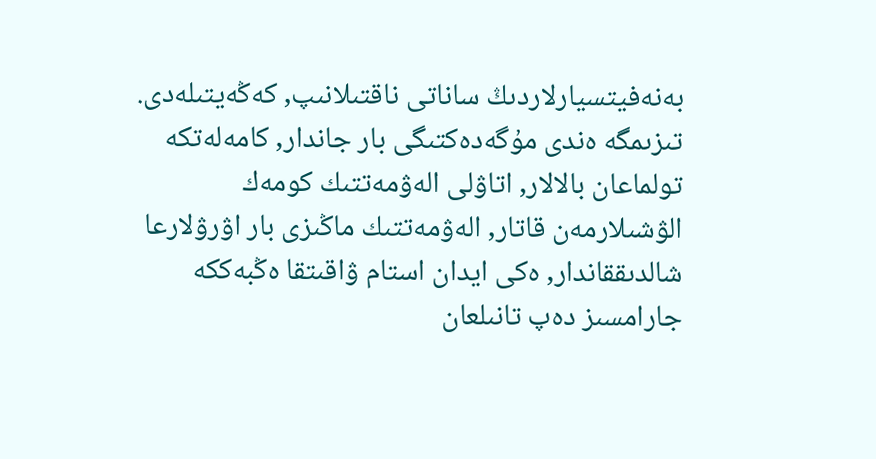بەنەفيتسيارلاردىڭ ساناتى ناقتىلانىپ, كەڭەيتىلەدى. تىزىمگە ەندى مۇگەدەكتىگى بار جاندار, كامەلەتكە تولماعان بالالار, اتاۋلى الەۋمەتتىك كومەك الۋشىلارمەن قاتار, الەۋمەتتىك ماڭىزى بار اۋرۋلارعا شالدىققاندار, ەكى ايدان استام ۋاقىتقا ەڭبەككە جارامسىز دەپ تانىلعان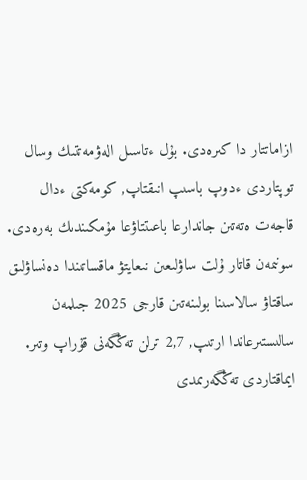ازاماتتار دا كىرەدى. بۇل ءتاسىل الەۋمەتتىك وسال توپتاردى ءدوپ باسىپ انىقتاپ, كومەكتى ءدال قاجەت ەتەتىن جاندارعا باعىتتاۋعا مۇمكىندىك بەرەدى.
سونىمەن قاتار ۇلت ساۋلىعىن نىعايتۋ ماقساتىندا دەنساۋلىق ساقتاۋ سالاسىنا بولىنەتىن قارجى 2025 جىلمەن سالىستىرعاندا ارتىپ, 2,7 ترلن تەڭگەنى قۇراپ وتىر. ايماقتاردى تەڭگەرىمدى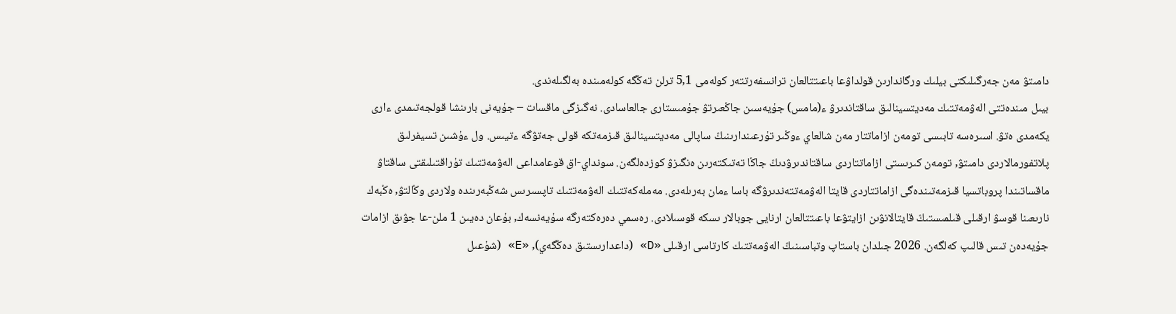دامىتۋ مەن جەرگىلىكتى بيلىك ورگاندارىن قولداۋعا باعىتتالعان ترانسفەرتتەر كولەمى 5,1 ترلن تەڭگە كولەمىندە بەلگىلەندى.
بيىل مىندەتتى الەۋمەتتىك مەديتسينالىق ساقتاندىرۋ ء(مامس) جۇيەسىن جاڭعىرتۋ جۇمىستارى جالعاسادى. نەگىزگى ماقسات – جۇيەنى بارىنشا قولجەتىمدى ءارى يكەمدى ەتۋ. اسىرەسە تابىسى تومەن ازاماتتار مەن شالعاي ءوڭىر تۇرعىندارىنىڭ ساپالى مەديتسينالىق قىزمەتكە قولى جەتۋگە ءتيىس. ول ءۇشىن تسيفرلىق پلاتفورمالاردى دامىتۋ, تومەن كىرىستى ازاماتتاردى ساقتاندىرۋدىڭ جاڭا تەتىكتەرىن ەنگىزۋ كوزدەلگەن. سونداي-اق قوعامداعى الەۋمەتتىك تۇراقتىلىقتى ساقتاۋ ماقساتىندا پروباتسيا قىزمەتىندەگى ازاماتتاردى قايتا الەۋمەتتەندىرۋگە باسا ءمان بەرىلەدى. مەملەكەتتىك الەۋمەتتىك تاپسىرىس شەڭبەرىندە ولاردى وڭالتۋ, ەڭبەك نارىعىنا قوسۋ ارقىلى قىلمىستىڭ قايتالانۋىن ازايتۋعا باعىتتالعان ارنايى جوبالار ىسكە قوسىلادى. رەسمي دەرەكتەرگە سۇيەنسەك, بۇعان دەيىن 1 ملن-عا جۋىق ازامات جۇيەدەن تىس قالىپ كەلگەن. 2026 جىلدان باستاپ وتباسىنىڭ الەۋمەتتىك كارتاسى ارقىلى «D» (داعدارىستىق دەڭگەي), «E» (شۇعىل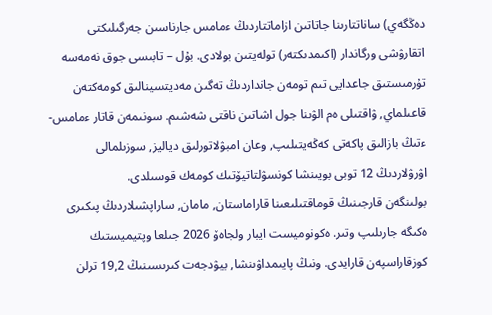دەڭگەي) ساناتتارىنا جاتاتىن ازاماتتاردىڭ ءمامس جارناسىن جەرگىلىكتى اتقارۋشى ورگاندار (اكىمدىكتەر) تولەيتىن بولادى. بۇل – تابىسى جوق نەمەسە تۇرمىستىق جاعدايى تىم تومەن جانداردىڭ تەگىن مەديتسينالىق كومەكتەن قاعىلماي, ۋاقتىلى ەم الۋىنا جول اشاتىن ناقتى شەشىم. سونىمەن قاتار ءمامس-ءتىڭ بازالىق پاكەتى كەڭەيتىلىپ, وعان امبۋلاتورلىق دياليز, سوزىلمالى اۋرۋلاردىڭ 12 توبى بويىنشا كونسۋلتاتيۆتىك كومەك قوسىلدى.
بولىنگەن قارجىنىڭ قوماقتىلىعىنا قاراماستان, مامان, ساراپشىلاردىڭ پىكىرى ەكىگە جارىلىپ وتىر. ەكونوميست ايبار ولجاەۆ 2026 جىلعا وپتيميستىك كوزقاراسپەن قارايدى. ونىڭ پايىمداۋىنشا, بيۋدجەت كىرىسىنىڭ 19,2 ترلن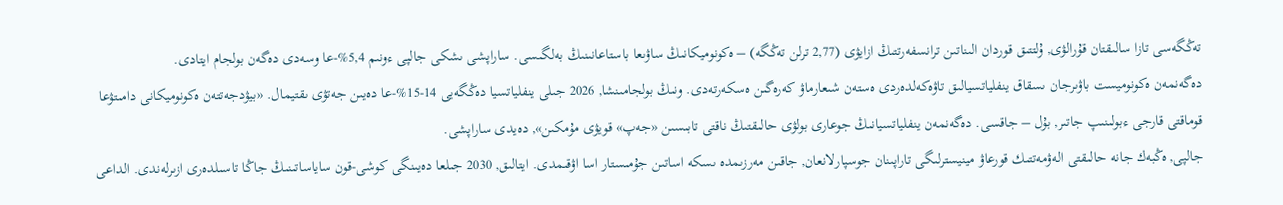تەڭگەسى تازا سالىقتان قۇرالۋى, ۇلتتىق قوردان الىناتىن ترانسفەرتتىڭ ازايۋى (2,77 ترلن تەڭگە) – ەكونوميكانىڭ ساۋىعا باستاعانىنىڭ بەلگىسى. ساراپشى ىشكى جالپى ءونىم 5,4%-عا وسەدى دەگەن بولجام ايتادى.
دەگەنمەن ەكونوميست باۋىرجان ىسقاق ينفلياتسيالىق تاۋەكەلدەردى ەستەن شىعارماۋ كەرەگىن ەسكەرتەدى. ونىڭ بولجامىنشا, 2026 جىلى ينفلياتسيا دەڭگەيى 14-15%-عا دەيىن جەتۋى ىقتيمال. «بيۋدجەتتەن ەكونوميكانى دامىتۋعا قوماقتى قارجى ءبولىنىپ جاتىر, بۇل – جاقسى. دەگەنمەن ينفلياتسيانىڭ جوعارى بولۋى حالىقتىڭ ناقتى تابىسىن «جەپ» قويۋى مۇمكىن», دەيدى ساراپشى.
جالپى, ەڭبەك جانە حالىقتى الەۋمەتتىك قورعاۋ مينيسترلىگى تاراپىنان جوسپارلانعان, جاقىن مەرزىمدە ىسكە اساتىن جۇمىستار اسا اۋقىمدى. ايتالىق, 2030 جىلعا دەيىنگى كوشى-قون ساياساتىنىڭ جاڭا تاسىلدەرى ازىرلەندى. الداعى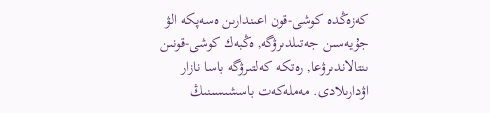كەزەڭدە كوشى-قون اعىندارىن ەسەپكە الۋ جۇيەسىن جەتىلدىرۋگە, ەڭبەك كوشى-قونىن ىنتالاندىرۋعا, رەتكە كەلتىرۋگە باسا نازار اۋدارىلادى. مەملەكەت باسشىسىنىڭ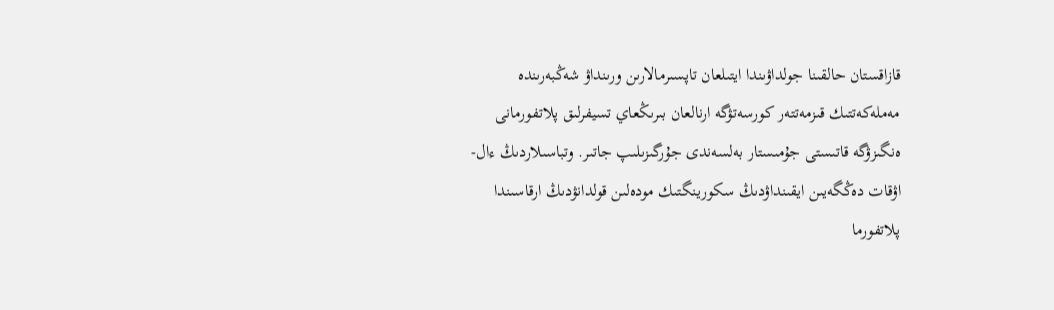قازاقستان حالقىنا جولداۋىندا ايتىلعان تاپسىرمالارىن ورىنداۋ شەڭبەرىندە مەملەكەتتىك قىزمەتتەر كورسەتۋگە ارنالعان بىرىڭعاي تسيفرلىق پلاتفورمانى ەنگىزۋگە قاتىستى جۇمىستار بەلسەندى جۇرگىزىلىپ جاتىر. وتباسىلاردىڭ ءال-اۋقات دەڭگەيىن ايقىنداۋدىڭ سكورينگتىك مودەلىن قولدانۋدىڭ ارقاسىندا پلاتفورما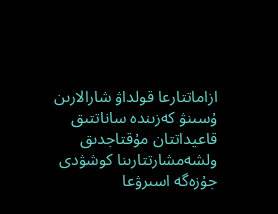ازاماتتارعا قولداۋ شارالارىن ۇسىنۋ كەزىندە ساناتتىق قاعيداتتان مۇقتاجدىق ولشەمشارتتارىنا كوشۋدى جۇزەگە اسىرۋعا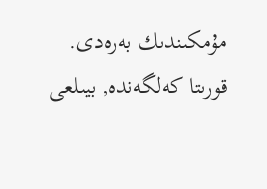مۇمكىندىك بەرەدى.
قورىتا كەلگەندە, بيىلعى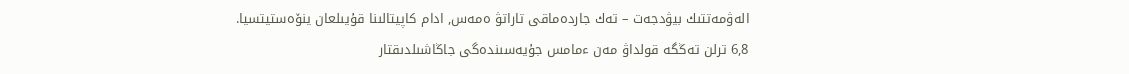الەۋمەتتىك بيۋدجەت – تەك جاردەماقى تاراتۋ ەمەس, ادام كاپيتالىنا قۇيىلعان ينۆەستيتسيا. 6,8 ترلن تەڭگە قولداۋ مەن ءمامس جۇيەسىندەگى جاڭاشىلدىقتار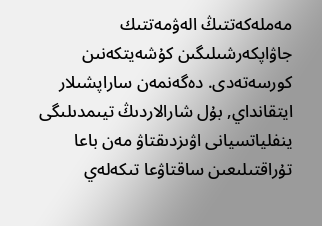مەملەكەتتىڭ الەۋمەتتىك جاۋاپكەرشىلىگىن كۇشەيتكەنىن كورسەتەدى. دەگەنمەن ساراپشىلار ايتقانداي, بۇل شارالاردىڭ تيىمدىلىگى ينفلياتسيانى اۋىزدىقتاۋ مەن باعا تۇراقتىلىعىن ساقتاۋعا تىكەلەي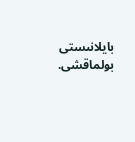بايلانىستى بولماقشى.